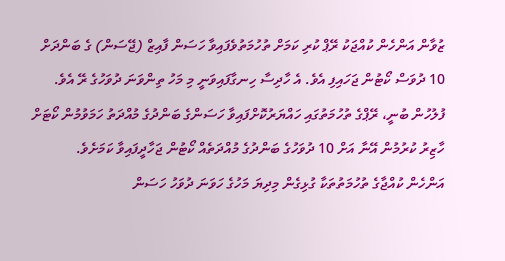ޒުވާން އަންހެން ކުއްޖަކު ރޭޕް ކުރި ކަމަށް ތުހުމަތުވެފައިވާ ހަސަން ފާއިޒް (ޖޭސަން) ގެ ބަންދަށް 10 ދުވަސް ކޯޓުން ޖަހައިފި އެވެ. އެ ހާދިސާ ހިނގާފައިވަނީ މި މަހު ތިންވަނަ ދުވަހުގެ ރޭ އެވެ.
ފުލުހުން ބުނީ، ރޭޕްގެ ތުހުމަތުގައި ހައްޔަރުކޮށްފައިވާ ހަސަންގެ ބަންދުގެ މުއްދަތު ހަމަވުމުން ކޯޓަށް ހާޒިރު ކުރުމުން އޭނާ އަށް 10 ދުވަހުގެ ބަންދުގެ މުއްދަތެއް ކޯޓުން ޖަހާދީފައިވާ ކަމަށެވެ.
އަންހެން ކުއްޖާގެ ތުހުމަތުތަކާ ގުޅިގެން މިދިޔަ މަހުގެ ހަވަނަ ދުވަހު ހަސަން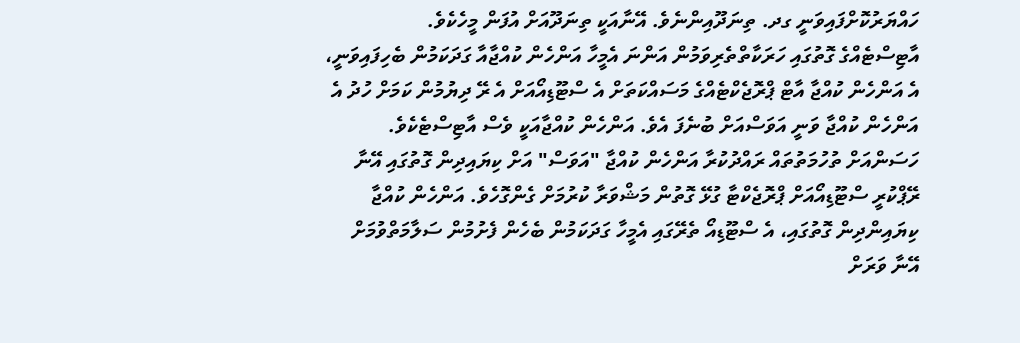ހައްޔަރުކޮށްފައިވަނީ ގދ. ތިނަދޫއިންނެވެ. އޭނާއަކީ ތިނަދޫއަށް އުފަން މީހެކެވެ.
އާޓިސްޓެއްގެ ގޮތުގައި ހަރަކާތްތެރިވަމުން އަންނަ އެމީހާ އަންހެން ކުއްޖާއާ ގަދަކަމުން ބެހިފައިވަނީ، އެ އަންހެން ކުއްޖާ އާޓް ޕްރޮޖެކްޓެއްގެ މަސައްކަތަށް އެ ސްޓޫޑިއޯއަށް އެ ރޭ ދިޔުމުން ކަމަށް ހުދު އެ އަންހެން ކުއްޖާ ވަނީ އަވަސްއަށް ބުނެފަ އެވެ. އަންހެން ކުއްޖާއަކީ ވެސް އާޓިސްޓެކެވެ.
ހަސަންއަށް ތުހުމަތުތައް ރައްދުކުރާ އަންހެން ކުއްޖާ "އަވަސް" އަށް ކިޔައިދިން ގޮތުގައި އޭނާ ރޭޕްކުރީ ސްޓޫޑިއޯއަށް ޕްރޮޖެކްޓާ ގުޅޭ ގޮތުން މަޝްވަރާ ކުރުމަށް ގެންގޮހެވެ. އަންހެން ކުއްޖާ ކިޔައިންދިން ގޮތުގައި، އެ ސްޓޫޑިއޯ ތެރޭގައި އެމީހާ ގަދަކަމުން ބެހެން ފެށުމުން ސަލާމަތްވުމަށް އޭނާ ވަރަށް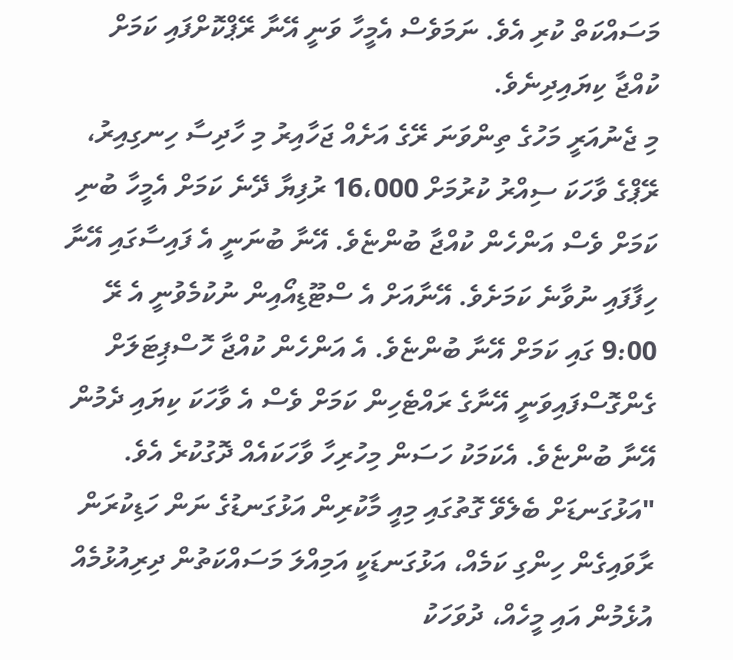މަސައްކަތް ކުރި އެވެ. ނަމަވެސް އެމީހާ ވަނީ އޭނާ ރޭޕްކޮށްފައި ކަމަށް ކުއްޖާ ކިޔައިދިނެވެ.
މި ޖެނުއަރީ މަހުގެ ތިންވަނަ ރޭގެ އަށެއް ޖަހާއިރު މި ހާދިސާ ހިނގިއިރު، ރޭޕްގެ ވާހަކަ ސިއްރު ކުރުމަށް 16،000 ރުފިޔާ ދޭނެ ކަމަށް އެމީހާ ބުނި ކަމަށް ވެސް އަންހެން ކުއްޖާ ބުންޏެވެ. އޭނާ ބުނަނީ އެ ފައިސާގައި އޭނާ ހިފާފައި ނުވާނެ ކަމަށެވެ. އޭނާއަށް އެ ސްޓޫޑިއޯއިން ނުކުމެވުނީ އެ ރޭ 9:00 ގައި ކަމަށް އޭނާ ބުންޏެވެ. އެ އަންހެން ކުއްޖާ ހޮސްޕިޓަލަށް ގެންގޮސްފައިވަނީ އޭނާގެ ރައްޓެހިން ކަމަށް ވެސް އެ ވާހަކަ ކިޔައި ދެމުން އޭނާ ބުންޏެވެ. އެކަމަކު ހަސަން މިހުރިހާ ވާހަކައެއް ދޮގުކުރެ އެވެ.
"އަޅުގަނޑަށް ބެލެވޭ ގޮތުގައި މިއީ މާކުރިން އަޅުގަނޑުގެ ނަން ހަޑިކުރަން ރާވައިގެން ހިންގި ކަމެއް، އަޅުގަނޑަކީ އަމިއްލަ މަސައްކަތުން ދިރިއުޅުމެއް އުޅެމުން އައި މީހެއް، ދުވަހަކު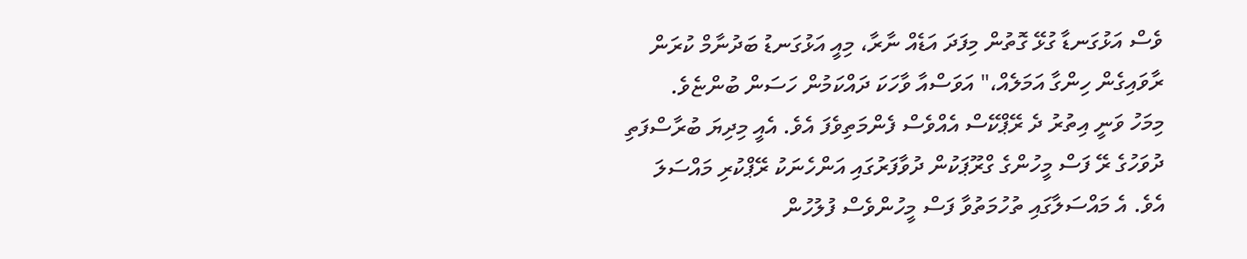ވެސް އަޅުގަނޑާ ގުޅޭ ގޮތުން މިފަދަ އަޑެއް ނާރާ، މިއީ އަޅުގަނޑު ބަދުނާމް ކުރަން ރާވައިގެން ހިންގާ އަމަލެއް،" އަވަސްއާ ވާހަކަ ދައްކަމުން ހަސަން ބުންޏެވެ.
މިމަހު ވަނީ އިތުރު ދެ ރޭޕްކޭސް އެއްވެސް ފެންމަތިވެފަ އެވެ. އެއީ މިދިޔަ ބުރާސްފަތި ދުވަހުގެ ރޭ ފަސް މީހުންގެ ގްރޫޕަކުން ދުވާފަރުގައި އަންހެނަކު ރޭޕްކުރި މައްސަލަ އެވެ. އެ މައްސަލާގައި ތުހުމަތުވާ ފަސް މީހުންވެސް ފުލުހުން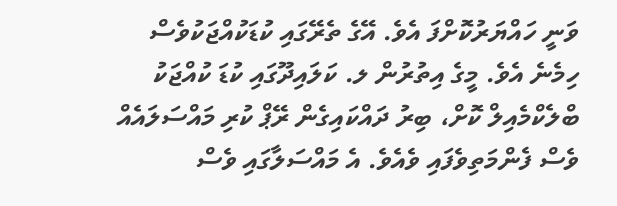ވަނީ ހައްޔަރުކޮށްފަ އެވެ. އޭގެ ތެރޭގައި ކުޑަކުއްޖަކުވެސް ހިމެނެ އެވެ. މީގެ އިތުރުން ލ. ކަލައިދޫގައި ކުޑަ ކުއްޖަކު ބްލެކްމެއިލް ކޮށް، ބިރު ދައްކައިގެން ރޭޕް ކުރި މައްސަލައެއް ވެސް ފެންމަތިވެފައި ވެއެވެ. އެ މައްސަލާގައި ވެސް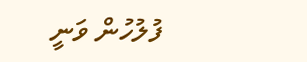ފުލުހުން ވަނީ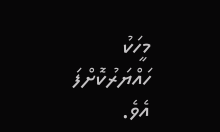މީހަކު ހައްޔަރުކޮށްފަ އެވެ.